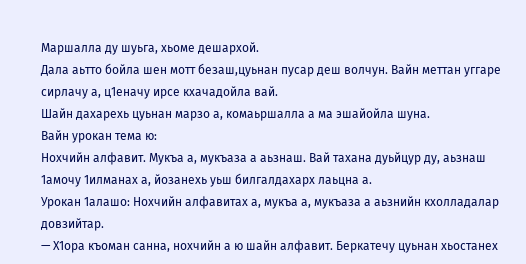Маршалла ду шуьга, хьоме дешархой.
Дала аьтто бойла шен мотт безаш,цуьнан пусар деш волчун. Вайн меттан уггаре сирлачу а, ц1еначу ирсе кхачадойла вай.
Шайн дахарехь цуьнан марзо а, комаьршалла а ма эшайойла шуна.
Вайн урокан тема ю:
Нохчийн алфавит. Мукъа а, мукъаза а аьзнаш. Вай тахана дуьйцур ду, аьзнаш 1амочу 1илманах а, йозанехь уьш билгалдахарх лаьцна а.
Урокан 1алашо: Нохчийн алфавитах а, мукъа а, мукъаза а аьзнийн кхолладалар довзийтар.
— Х1ора къоман санна, нохчийн а ю шайн алфавит. Беркатечу цуьнан хьостанех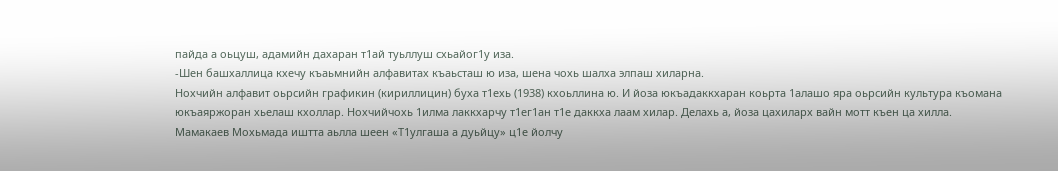пайда а оьцуш, адамийн дахаран т1ай туьллуш схьайог1у иза.
-Шен башхаллица кхечу къаьмнийн алфавитах къаьсташ ю иза, шена чохь шалха элпаш хиларна.
Нохчийн алфавит оьрсийн графикин (кириллицин) буха т1ехь (1938) кхоьллина ю. И йоза юкъадаккхаран коьрта 1алашо яра оьрсийн культура къомана юкъаяржоран хьелаш кхоллар. Нохчийчохь 1илма лаккхарчу т1ег1ан т1е даккха лаам хилар. Делахь а, йоза цахиларх вайн мотт къен ца хилла.
Мамакаев Мохьмада иштта аьлла шеен «Т1улгаша а дуьйцу» ц1е йолчу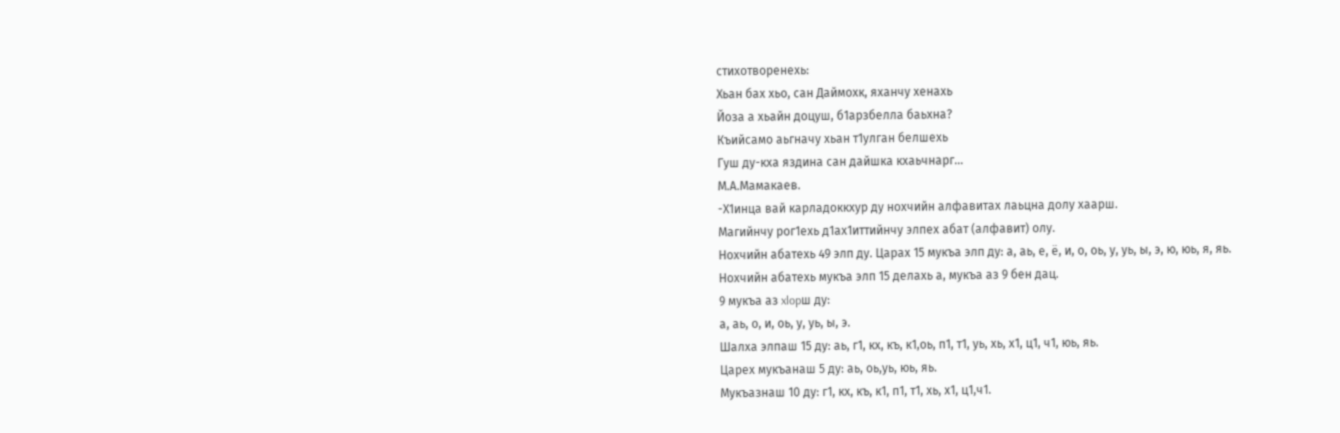стихотворенехь:
Хьан бах хьо, сан Даймохк, яханчу хенахь
Йоза а хьайн доцуш, б1арзбелла баьхна?
Къийсамо аьгначу хьан т1улган белшехь
Гуш ду-кха яздина сан дайшка кхаьчнарг…
М.А.Мамакаев.
-Х1инца вай карладоккхур ду нохчийн алфавитах лаьцна долу хаарш.
Магийнчу рог1ехь д1ах1иттийнчу элпех абат (алфавит) олу.
Нохчийн абатехь 49 элп ду. Царах 15 мукъа элп ду: а, аь, е, ё, и, о, оь, у, уь, ы, э, ю, юь, я, яь.
Нохчийн абатехь мукъа элп 15 делахь а, мукъа аз 9 бен дац.
9 мукъа аз xlopш ду:
а, аь, о, и, оь, у, уь, ы, э.
Шалха элпаш 15 ду: аь, г1, кх, къ, к1,оь, п1, т1, уь, хь, х1, ц1, ч1, юь, яь.
Царех мукъанаш 5 ду: аь, оь,уь, юь, яь.
Мукъазнаш 10 ду: г1, кх, къ, к1, п1, т1, хь, х1, ц1,ч1.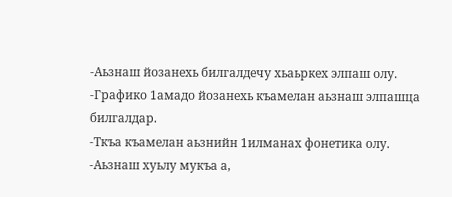-Аьзнаш йозанехь билгалдечу хьаьркех элпаш олу.
-Графико 1амадо йозанехь къамелан аьзнаш элпашца билгалдар.
-Ткъа къамелан аьзнийн 1илманах фонетика олу.
-Аьзнаш хуьлу мукъа а,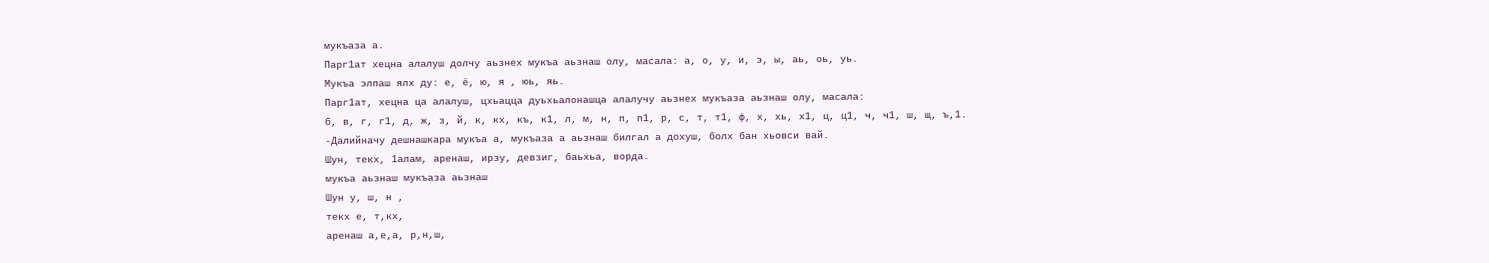мукъаза а.
Парг1ат хецна алалуш долчу аьзнех мукъа аьзнаш олу, масала: а, о, у, и, э, ы, аь, оь, уь.
Мукъа элпаш ялх ду: е, ё, ю, я , юь, яь.
Парг1ат, хецна ца алалуш, цхьацца дуьхьалонашца алалучу аьзнех мукъаза аьзнаш олу, масала:
б, в, г, г1, д, ж, з, й, к, кх, къ, к1, л, м, н, п, п1, р, с, т, т1, ф, х, хь, х1, ц, ц1, ч, ч1, ш, щ, ъ,1.
-Далийначу дешнашкара мукъа а, мукъаза а аьзнаш билгал а дохуш, болх бан хьовси вай.
Шун, текх, 1алам, аренаш, ирзу, девзиг, баьхьа, ворда.
мукъа аьзнаш мукъаза аьзнаш
Шун у, ш, н ,
текх е, т,кх,
аренаш а,е,а, р,н,ш,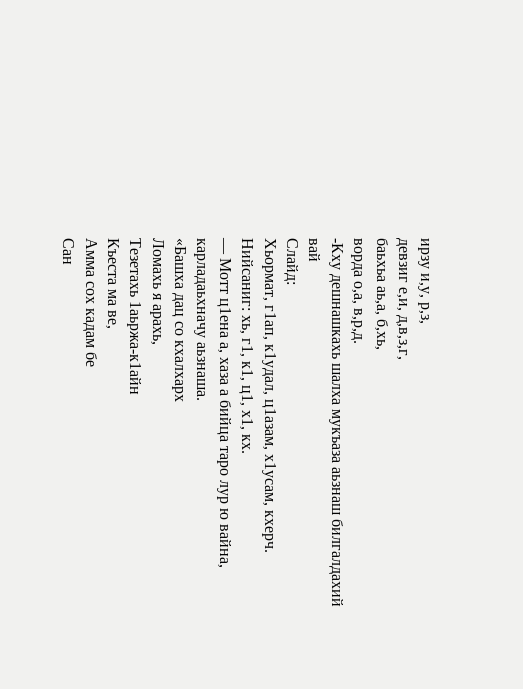ирзу и,у, р,з,
девзиг е,и, д,в,з,г,
баьхьа аь,а, б,хь,
ворда о,а, в,р,д.
-Кху дешнашкахь шалха мукъаза аьзнаш билгалдахий вай
Слайд:
Хьормат, г1ап, к1удал, ц1азам, х1усам, кхерч.
Нийсаниг: хь, г1, к1, ц1, х1, кх.
— Мотт ц1ена а, хаза а бийца таро лур ю вайна, карладаьхначу аьзнаша.
«Башха дац со кхалхарх
Ломахь я арахь,
Тезетахь 1аьржа-к1айн
Къеста ма ве,
Амма сох кадам бе
Сан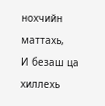нохчийн маттахь,
И безаш ца хиллехь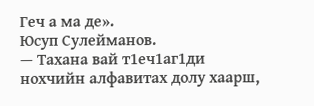Геч а ма де».
Юсуп Сулейманов.
— Тахана вай т1еч1аг1ди нохчийн алфавитах долу хаарш,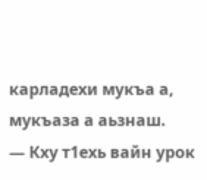карладехи мукъа а, мукъаза а аьзнаш.
— Кху т1ехь вайн урок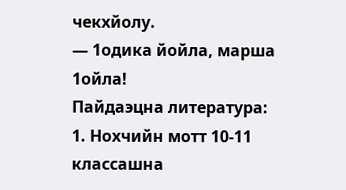чекхйолу.
— 1одика йойла, марша 1ойла!
Пайдаэцна литература:
1. Нохчийн мотт 10-11 классашна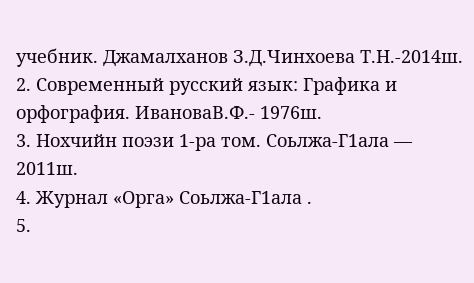учебник. Джамалханов З.Д.Чинхоева Т.Н.-2014ш.
2. Современный русский язык: Графика и орфография. ИвановаВ.Ф.- 1976ш.
3. Нохчийн поэзи 1-ра том. Соьлжа-Г1ала — 2011ш.
4. Журнал «Орга» Соьлжа-Г1ала .
5.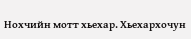Нохчийн мотт хьехар. Хьехархочун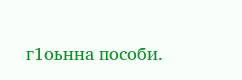г1оьнна пособи.